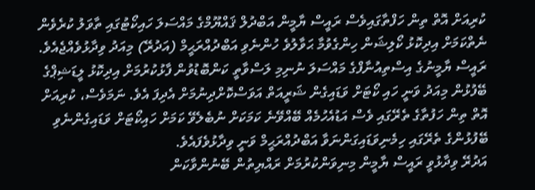ކުރިއަށް އޮތް ތިން ހަފްތާގައިވެސް ރައީސް ޔާމީން އަބްދުލް ޤައްޔޫމްގެ މައްސަލަ ހައިކޯޓުގައި ތާވަލު ކުރެވެން ނެތްކަމަށް އިދިކޮޅު ކޯލިޝަން ހިންގެވުމާ ޙަވާލުވެ ހުންނެވި އަބްދުއްރަޙީމް (އަދުރޭ) މިއަދު ވިދާޅުވެއްޖެއެވެ.
ރައީސް ޔާމީނުގެ އިސްތިއުނާފްގެ މައްސަލަ ނުނިމި ލަސްވާތީ ކަންބޮޑުވުން ފާޅުކުރުމަށް އިދިކޮޅު ލީޑަޝިޕްގެ ބޭފުޅުން މިއަދު ވަނީ ހައި ކޯޓަށް ވަޑައިގެން ޝަރީއަތް އަވަސްކޮށްދިނުމަށް އެދިފަ އެވެ. ނަމަވެސް، ކުރިއަށް އޮތް ތިން ހަފުތާގެ ތެރޭގައި ވެސް އަޑުއެހުމެއް ބޭއްވޭނެ ކަމަކަށް ނުބެލެވޭ ކަމަށް ހައިކޯޓަށް ވަޑައިގެންނެވި ބޭފުޅުންގެ ތެރޭގައި ހިމެނިވަޑައިގަންނަވާ އަބްދުއްރަޙީމް ވަނީ ވިދާޅުވެފައެވެ.
އަދުރޭ ވިދާޅުވީ ރައީސް ޔާމީން މިނިވަންކުރުމަށް ރައްޔިތުން ބޭނުންވާކަން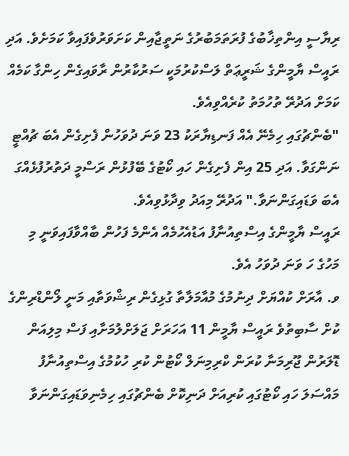ރިޔާސީ އިންތިޚާބުގެ ފުރަތަމަބުރުގެ ނަތީޖާއިން ކަށަވަރުވެފައިވާ ކަމަށެވެ. އަދި ރައީސް ޔާމީންގެ ޝަރީޢަތް ލަސްކުރުމަކީ ސަރުކާރުން ރާވައިގެން ހިންގާ ކަމެއް ކަމަށް އަދުރޭ ތުހުމަތު ކުރެއްވިއެވެ.
"ބެންޗުގައި ހިމެނޭ އެއް ފަނޑިޔާރަކު 23 ވަނަ ދުވަހުން ފެށިގެން އެބަ ޗުއްޓީ ނަންގަވާ. އަދި 25 އިން ފެށިގެން ހައި ކޯޓުގެ ބޭފުޅުން ރަސްމީ ދަތުރުފުޅެއްގަ އެބަ ވަޑައިގަންނަވާ." އަދުރޭ މިއަދު ވިދާޅުވިއެވެ.
ރައީސް ޔާމީންގެ އިސްތިއުނާފު އަޑުއެހުމެއް އެންމެ ފަހުން ބާއްވާފައިވަނީ މި މަހުގެ ހަ ވަނަ ދުވަހު އެވެ.
ވ. އާރަށް ކުއްޔަށް ދިނުމުގެ މުއާމަލާތާ ގުޅިގެން ރިޝްވަތާއި މަނީ ލޯންޑްރިންގެ ކުށް ސާބިތުވެ ރައީސް ޔާމީން 11 އަހަރަށް ޖަލަށްލުމަށާއި ފަސް މިލިއަން ޑޮލަރުން ޖޫރިމަނާ ކުރަން ކްރިމިނަލް ކޯޓުން ކުރި ހުކުމުގެ އިސްތިއުނާފު މައްސަލަ ހައި ކޯޓުގައި ކުރިއަށް ދަނިކޮށް ބެންޗުގައި ހިމެނިވަޑައިގަންނަވާ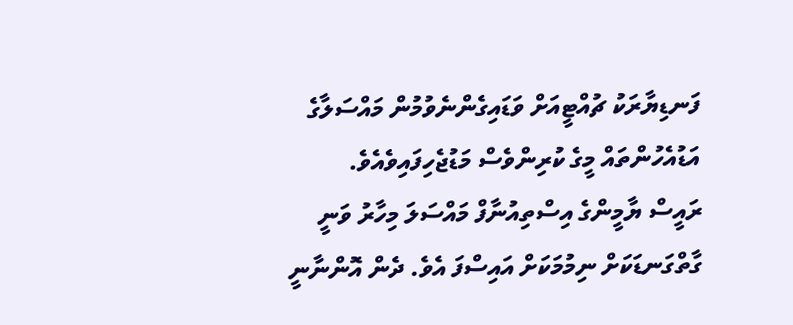ފަނޑިޔާރަކު ޗުއްޓީއަށް ވަޑައިގެންނެވުމުން މައްސަލާގެ އަޑުއެހުންތައް މީގެ ކުރިންވެސް މަޑުޖެހިފައިވެއެވެ.
ރައީސް ޔާމީންގެ އިސްތިއުނާފް މައްސަލަ މިހާރު ވަނީ ގާތްގަނޑަކަށް ނިމުމަކަށް އައިސްފަ އެވެ. ދެން އޮންނާނީ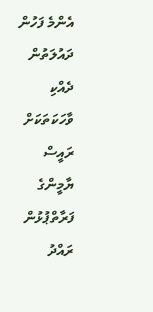އެންމެ ފަހުން ދައުލަތުން ދެއްކި ވާހަކަތަކަށް ރައީސް ޔާމީންގެ ފަރާތްޕުޅުން ރައްދު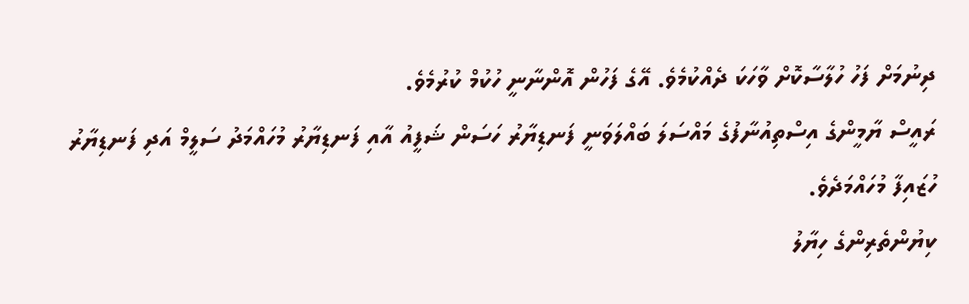ދިނުމަށް ފަހު ހުލާސާކޮށް ވާހަކަ ދެއްކުމެވެ. އޭގެ ފަހުން އޮންނާނީ ހުކުމް ކުރުމެވެ.
ރައީސް ޔާމީންގެ އިސްތިއުނާފުގެ މައްސަލަ ބައްލަވަނީ ފަނޑިޔާރު ހަސަން ޝަފީއު އާއި ފަނޑިޔާރު މުހައްމަދު ސަލީމް އަދި ފަނޑިޔާރު ހުޒައިފާ މުހައްމަދެވެ.
ކިޔުންތެރިންގެ ހިޔާލު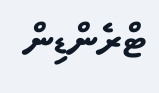ޓްރެންޑިން